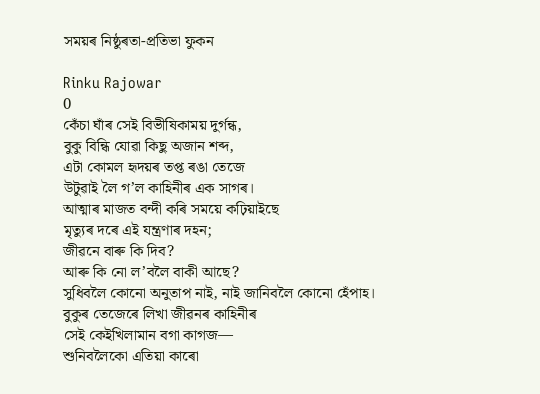সময়ৰ নিষ্ঠুৰতা-প্ৰতিভা ফুকন

Rinku Rajowar
0
কেঁচা ঘাঁৰ সেই বিভীষিকাময় দুৰ্গন্ধ,
বুকু বিন্ধি যোৱা কিছু অজান শব্দ,
এটা কোমল হৃদয়ৰ তপ্ত ৰঙা তেজে
উটুৱাই লৈ গ’ল কাহিনীৰ এক সাগৰ।
আত্মাৰ মাজত বন্দী কৰি সময়ে কঢ়িয়াইছে
মৃত্যুৰ দৰে এই যন্ত্ৰণাৰ দহন;
জীৱনে বাৰু কি দিব?
আৰু কি নো ল’বলৈ বাকী আছে?
সুধিবলৈ কোনো অনুতাপ নাই, নাই জানিবলৈ কোনো হেঁপাহ।
বুকুৰ তেজেৰে লিখা জীৱনৰ কাহিনীৰ
সেই কেইখিলামান বগা কাগজ—
শুনিবলৈকো এতিয়া কাৰো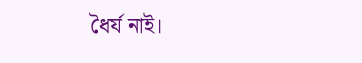ধৈৰ্য নাই।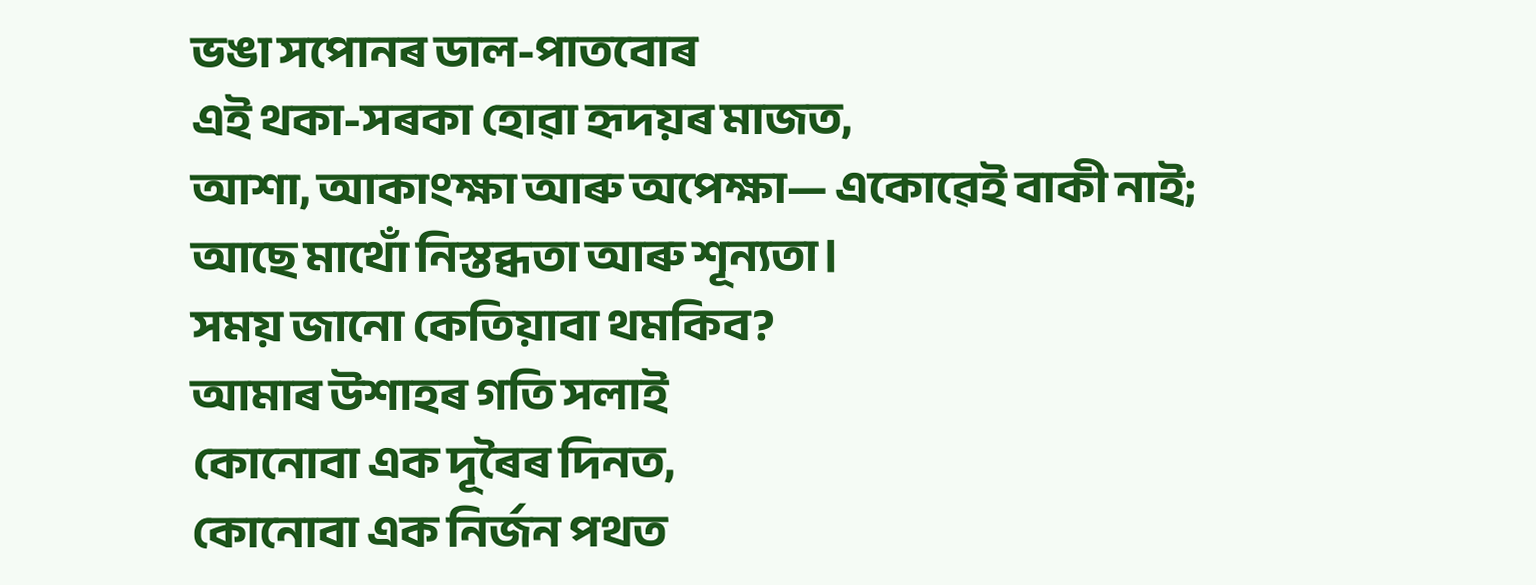ভঙা সপোনৰ ডাল-পাতবোৰ
এই থকা-সৰকা হোৱা হৃদয়ৰ মাজত,
আশা, আকাংক্ষা আৰু অপেক্ষা— একোৱেই বাকী নাই;
আছে মাথোঁ নিস্তব্ধতা আৰু শূন্যতা।
সময় জানো কেতিয়াবা থমকিব?
আমাৰ উশাহৰ গতি সলাই
কোনোবা এক দূৰৈৰ দিনত,
কোনোবা এক নিৰ্জন পথত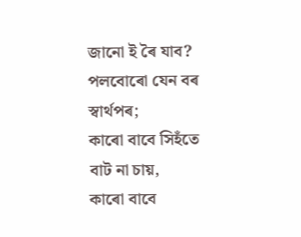জানো ই ৰৈ যাব?
পলবোৰো যেন বৰ স্বাৰ্থপৰ;
কাৰো বাবে সিহঁতে বাট না চায়,
কাৰো বাবে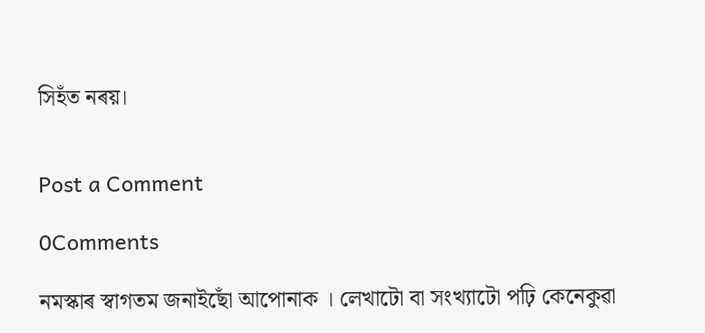সিহঁত নৰয়।


Post a Comment

0Comments

নমস্কাৰ স্বাগতম জনাইছোঁ আপোনাক । লেখাটো বা সংখ্যাটো পঢ়ি কেনেকুৱা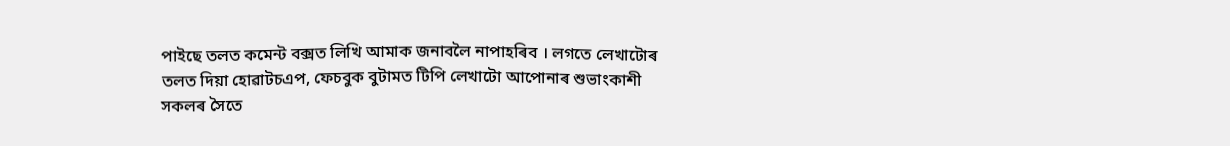পাইছে তলত কমেন্ট বক্সত লিখি আমাক জনাবলৈ নাপাহৰিব । লগতে লেখাটোৰ তলত দিয়া হোৱাটচএপ, ফেচবুক বুটামত টিপি লেখাটো আপোনাৰ শুভাংকাশী সকলৰ সৈতে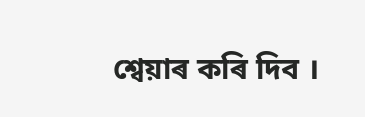শ্বেয়াৰ কৰি দিব ।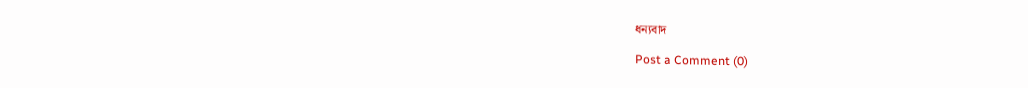ধন্যবাদ

Post a Comment (0)